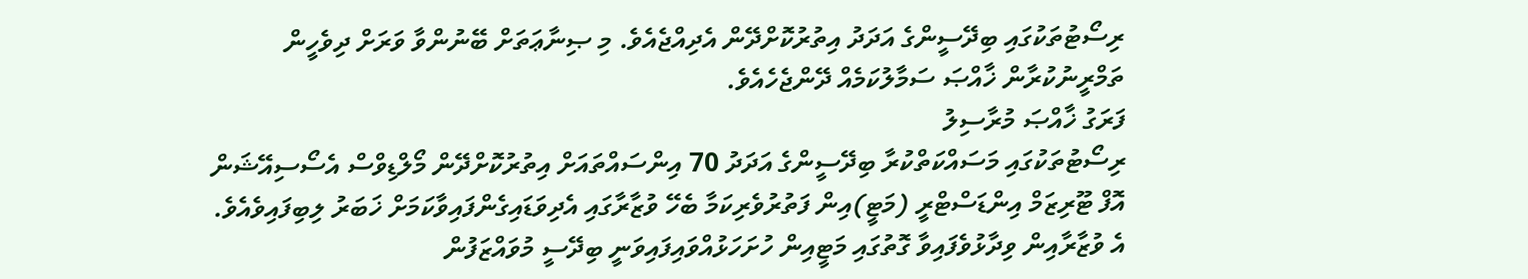ރިސޯޓުތަކުގައި ބިދޭސީންގެ އަދަދު އިތުރުކޮށްދޭން އެދިއްޖެއެވެ. މި ޞިނާޢަތަށް ބޭނުންވާ ވަރަށް ދިވެހީން ތަމްރީނުކުރާން ޚާއްޞަ ސަމާލުކަމެއް ދޭންޖެހެއެވެ.
ފަރަގު ޚާއްޞަ މުރާސިލު
ރިސޯޓުތަކުގައި މަސައްކަތްކުރާ ބިދޭސީންގެ އަދަދު 70 އިންސައްތައަށް އިތުރުކޮށްދޭން މޯލްޑިވްސް އެސޯސިއޭޝަން އޮފް ޓޫރިޒަމް އިންޑަސްޓްރީ (މަޓީ)އިން ފަތުރުވެރިކަމާ ބެހޭ ވުޒާރާގައި އެދިވަޑައިގެންފައިވާކަމަށް ޚަބަރު ލިބިފައިވެއެވެ. އެ ވުޒާރާއިން ވިދާޅުވެފައިވާ ގޮތުގައި މަޓީއިން ހުށަހަޅުއްވައިފައިވަނީ ބިދޭސީ މުވައްޒަފުން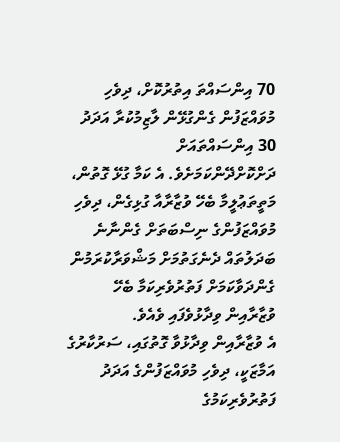70 އިންސައްތަ އިތުރުކޮށް، ދިވެހި މުވައްޒަފުން ގެންގުޅޭން ލާޒިމުކުރާ އަދަދު 30 އިންސައްތައަށް ދަށްކޮށްދޭންކަމަށެވެ. އެ ކަމާ ގުޅޭ ގޮތުން، މަތީތަޢުލީމާ ބެހޭ ވުޒާރާއާ ގުޅިގެން، ދިވެހި މުވައްޒަފުންގެ ނިސްބަތަށް ގެންނާނެ ބަދަލުތައް ދެނެގަތުމަށް މަޝްވަރާކުރަމުން ގެންދަވާކަމަށް ފަތުރުވެރިކަމާ ބެހޭ ވުޒާރާއިން ވިދާޅުވެފައި ވެއެވެ.
އެ ވުޒާރާއިން ވިދާޅުވާ ގޮތުގައި، ސަރުކާރުގެ އަމާޒަކީ، ދިވެހި މުވައްޒަފުންގެ އަދަދު ފަތުރުވެރިކަމުގެ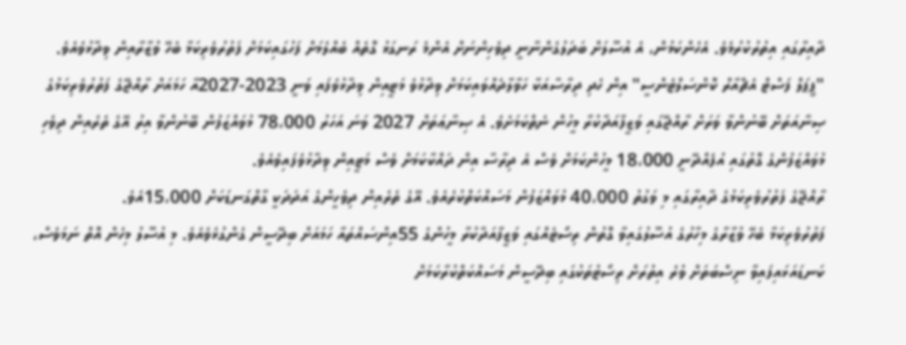ދާއިރާގައި އިތުރުކުރުމެވެ. އެހެންކަމުން، އެ އުސޫލަށް ބަދަލުގެންނާނީ ދިވެހިންނަށް އެންމެ ރަނގަޅު ގޮތެއް ބެއްލެމަށް ފަހުގައިކަމަށް ފަތުރުވެރިކަމާ ބެހޭ ވުޒާރާއިން ވިދާޅުވެއެވެ.
"ޕީޕަލް ފަސްޓް އެޗްއާރް ކޮންސަލްޓެންސީ" އިން ހެދި ދިރާސާއަކާ ހަވާލާދެއްވައިކަމަށް ވިދާޅުވެ މަޓީއިން ވިދާޅުވެފައި ވަނީ 2023-2027އާ ހަމައަށް ރާއްޖޭގެ ފަތުރުވެރިކަމުގެ ޞިނާއަތަށް ބޭނުންވާ ވަރަށް ރާއްޖޭގައި ވަޒީފާއަދާކުރާ މީހުން ނެތްކަމަށެވެ. އެ ޞިނާޢަތަށް 2027 ވަނަ އަހަރު 78،000 މުވައްޒަފުން ބޭނުންވާ އިރު އޭގެ ތެރެއިން ދިވެހި މުވައްޒަފުންގެ ގޮތުގައި އުފެއްދޭނީ 18،000 މީހުންކަމަށް ވެސް އެ ދިރާސާ އިން ދައްކާކަމަށް ވެސް މަޓީއިން ވިދާޅުވެފައިވެއެވެ.
ރާއްޖޭގެ ފަތުރުވެރިކަމުގެ ދާއިރާގައި މި ވަގުތު 40،000 މުވައްޒަފުން މަސައްކަތްކުރެއެވެ. އޭގެ ތެރެއިން ދިވެހީންގެ އަދަދަކީ ގާތްގަނޑަކަށް 15،000އެވެ.
ފަތުރުވެރިކަމާ ބެހޭ ވުޒާރާގެ މިހާރުގެ އުސޫލުގައިވާ ގޮތުން ރިސޯޓެއްގައި ވަޒީފާއަދާކުރާ މީހުންގެ 55އިންސައްތައާ ހަމައަށް ބިދޭސީން ގެންގުޅެވެއެވެ. މި އުސޫލު މިހެން އޮތް ނަމަވެސް، ކަނޑައަޅައިފައިވާ ނިސްބަތަށް ވުރެ އިތުރަށް ރިސޯޓުތަކުގައި ބިދޭސީން މަސައްކަތްކުރާކަމަށް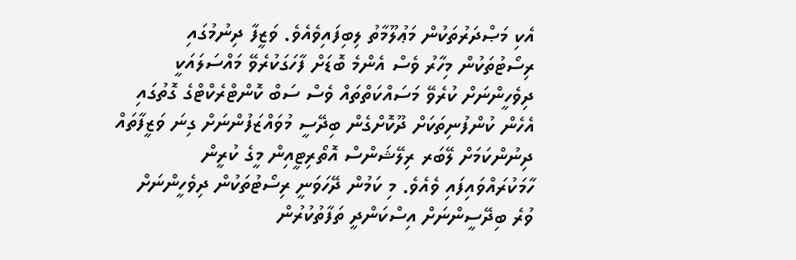އެކި މަޞްދަރުތަކުން މަޢުލޫމާތު ލިބިފައިވެއެވެ. ވަޒީފާ ދިނުމުގައި ރިސޯޓުތަކުން މިހާރު ވެސް އެންމެ ބޮޑަށް ފާހަގަކުރެވޭ މައްސަލައަކީ ދިވެހީންނަށް ކުރެވޭ މަސައްކަތްތައް ވެސް ސަބް ކޮންޓްރެކްޓްގެ ގޮތުގައި އެހެން ކުންފުނިތަކަށް ދޫކޮށްގެން ބިދޭސީ މުވައްޒަފުންނަށް ގިނަ ވަޒީފާތައް ދިނުންކަމަށް ލޭބަރ ރިލޭޝަންސް އޮތޯރިޓީއިން މީގެ ކުރީން ހާމަކުރައްވައިފައި ވެއެވެ. މި ކަމުން ދޭހަވަނީ ރިސޯޓުތަކުން ދިވެހީންނަށް ވުރެ ބިދޭސީންނަށް އިސްކަންދީ ތަފާތުކުރުން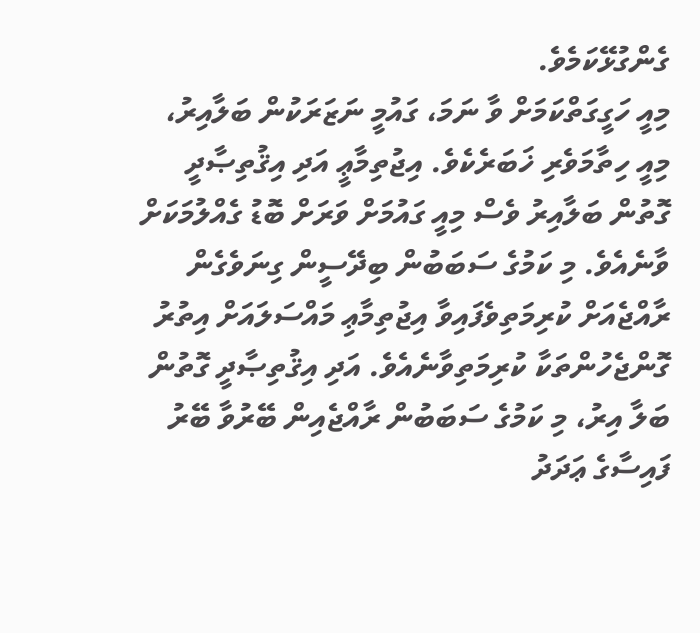ގެންގުޅޭކަމެވެ.
މިއީ ހަގީގަތްކަމަށް ވާ ނަމަ، ގައުމީ ނަޒަރަކުން ބަލާއިރު، މިއީ ހިތާމަވެރި ޚަބަރެކެވެ. އިޖުތިމާޢީ އަދި އިޤުތިޞާދީ ގޮތުން ބަލާއިރު ވެސް މިއީ ގައުމަށް ވަރަށް ބޮޑު ގެއްލުމަކަށް ވާނެއެވެ. މި ކަމުގެ ސަބަބުން ބިދޭސީން ގިނަވެގެން ރާއްޖެއަށް ކުރިމަތިވެފައިވާ އިޖުތިމާޢި މައްސަލައަށް އިތުރު ގޮންޖެހުންތަކާ ކުރިމަތިވާނެއެވެ. އަދި އިޤުތިޞާދީ ގޮތުން ބަލާ އިރު، މި ކަމުގެ ސަބަބުން ރާއްޖެއިން ބޭރުވާ ބޭރު ފައިސާގެ ޢަދަދު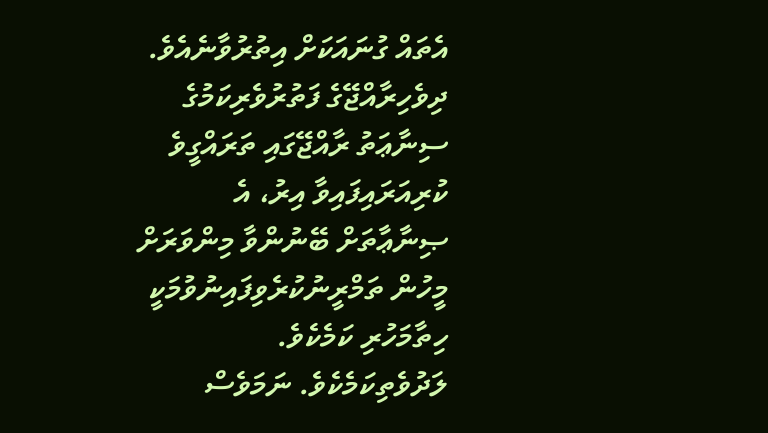އެތައް ގުނައަކަށް އިތުރުވާނެއެވެ.
ދިވެހިރާއްޖޭގެ ފަތުރުވެރިކަމުގެ ސިނާޢަތު ރާއްޖޭގައި ތަރައްގީވެ ކުރިއަރައިފައިވާ އިރު، އެ ޞިނާޢާތަށް ބޭނުންވާ މިންވަރަށް މީހުން ތަމްރީނުކުރެވިފައިނުވުމަކީ ހިތާމަހުރި ކަމެކެވެ. ލަދުވެތިކަމެކެވެ. ނަމަވެސް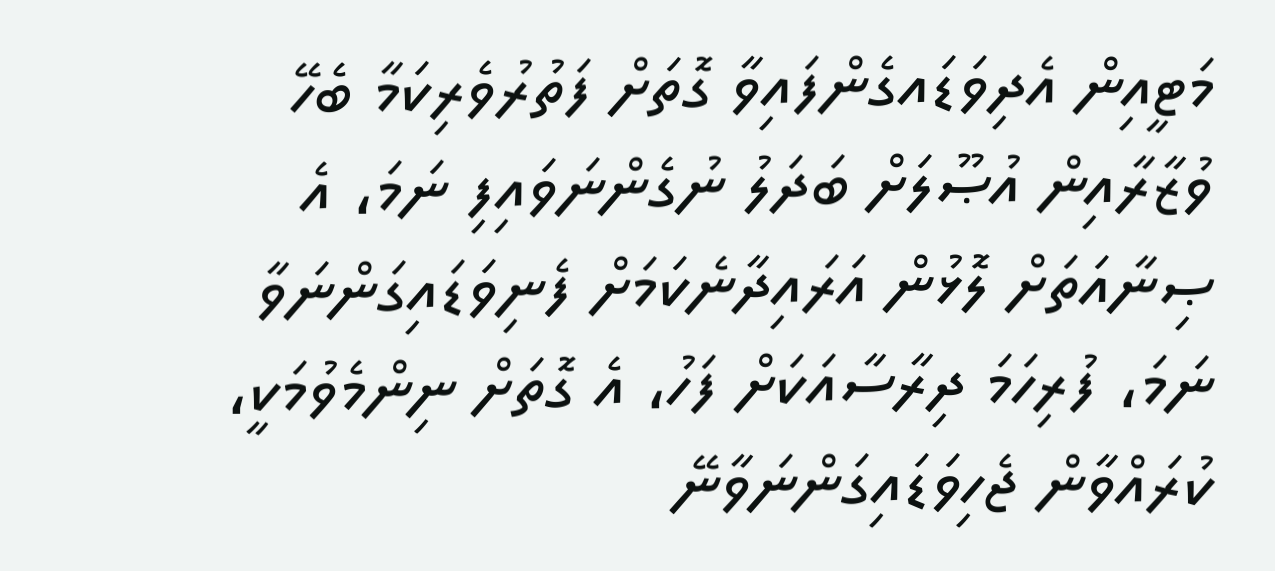މަޓީއިން އެދިވަޑައގެންފައިވާ ގޮތަށް ފަތުރުވެރިކަމާ ބެހޭ ވުޒާރާއިން އުޞޫލަށް ބަދަލު ނުގެންނަވައިފި ނަމަ، އެ ޞިނާއަތަށް ލޮޅުން އަރައިދާނެކަމަށް ފެނިވަޑައިގަންނަވާ ނަމަ، ފުރިހަމަ ދިރާސާއަކަށް ފަހު، އެ ގޮތަށް ނިންމެވުމަކީ، ކުރައްވާން ޖެހިވަޑައިގަންނަވާނޭ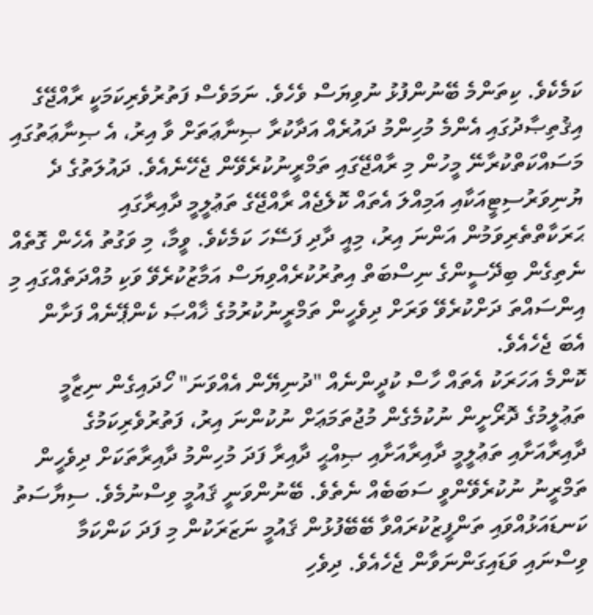ކަމެކެވެ. ކިތަންމެ ބޭނުންފުޅު ނުވިޔަސް ވެހެވެ. ނަމަވެސް ފަތުރުވެރިކަމަކީ ރާއްޖޭގެ އިޤުތިޞާދުގައި އެންމެ މުހިންމު ދައުރެއް އަދާކުރާ ޞިނާޢަތަށް ވާ އިރު، އެ ޞިނާޢަތުގައި މަސައްކަތްކުރާނޭ މީހުން މި ރާއްޖޭގައި ތަމްރީނުކުރެވޭން ޖެހޭނެއެވެ. ދައުލަތުގެ ދެ ޔުނިވަރުސިޓީއަކާއި އަމިއްލަ އެތައް ކޮލެޖެއް ރާއްޖޭގެ ތަޢުލީމީ ދާއިރާގައި ޙަރަކާތްތެރިވަމުން އަންނަ އިރު، މިއީ ދާދި ފަސޭހަ ކަމެކެވެ. ވީމާ، މި ވަގުތު އެހެން ގޮތެއް ނެތިގެން ބިދޭސީންގެ ނިސްބަތް އިތުރުކުރެއްވިޔަސް އަމާޒުކުރެވޭ ވަކި މުއްދަތެއްގައި މި އިންސައްތަ ދަށްކުރެވޭ ވަރަށް ދިވެހީން ތަމްރީނުކުރުމުގެ ޚާއްޞަ ކެންޕޭނެއް ފަށާން އެބަ ޖެހެއެވެ.
ކޮންމެ އަހަރަކު އެތައް ހާސް ކުދީންނެއް "ދުނިޔޭން އެއްވަނަ" ހޯދައިގެން ނިޒާމީ ތަޢުލީމުގެ ދޮރޯށީން ނުކުމެގެން މުޖުތަމަޢަށް ނުކުންނަ އިރު، ފަތުރުވެރިކަމުގެ ދާއިރާއަށާއި ތަޢުލީމީ ދާއިރާއަށާއި ޞިއްޙީ ދާއިރާ ފަދަ މުހިންމު ދާއިރާތަކަށް ދިވެހީން ތަމްރީނު ނުކުރެވޭންވީ ސަބަބެއް ނެތެވެ. ބޭނުންވަނީ ޤައުމީ ވިސްނުމެވެ. ސިޔާސަތު ކަނޑައަޅުއްވައި ތަންފީޒުކުރައްވާ ބޭބޭފުޅުން ޤައުމީ ނަޒަރަކުން މި ފަދަ ކަންކަމާ ވިސްނައި ވަޑައިގަންނަވާން ޖެހެއެވެ. ދިވެހި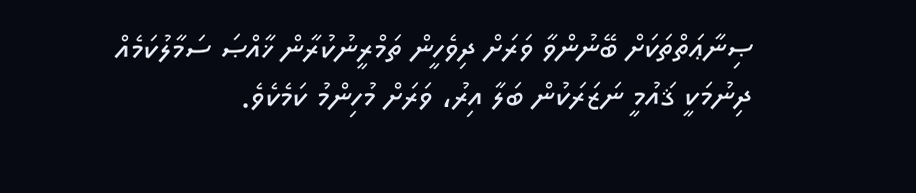ޞިނާޢަތްތަކަށް ބޭނުންވާ ވަރަށް ދިވެހީން ތަމްރީނުކުރާން ޚާއްޞަ ސަމާލުކަމެއް ދިނުމަކީ ޤައުމީ ނަޒަރަކުން ބަލާ އިރު، ވަރަށް މުހިންމު ކަމެކެވެ.